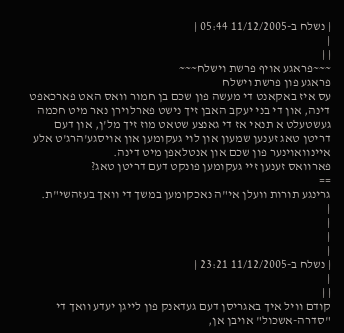| נשלח ב-11/12/2005 05:44 |
|
| |
~~~פראגע אויף פרשת וישלח~~~
פראגע פון פרשת וישלח
עס איז באקאנט די מעשה פון שכם בן חמור וואס האט פארכאפט דינה, און די בני יעקב האבן זיך נישט פארלוירן נאר מיט חכמה געשטעלט א תנאי אז די גאנצע שטאט מוז זיך מל'ן, און דעם דריטן טאג זענען שמעון און לוי געקומען און אויסגע'הרג'ט אלע איינוואוינער פון שכם און אנטלאפן מיט דינה.
פארוואס זענען זיי געקומען פונקט דעם דריטן טאג?
==
גרינגע תורות וועלן אי"ה נאכקומען במשך די וואך בעזהשי"ת.
|
|
|
|
| נשלח ב-11/12/2005 23:21 |
|
| |
קודם וויל איך באגריסן דעם געדאנק פון לייגן יעדע וואך די "סדרה-אשכול" אויבן אן,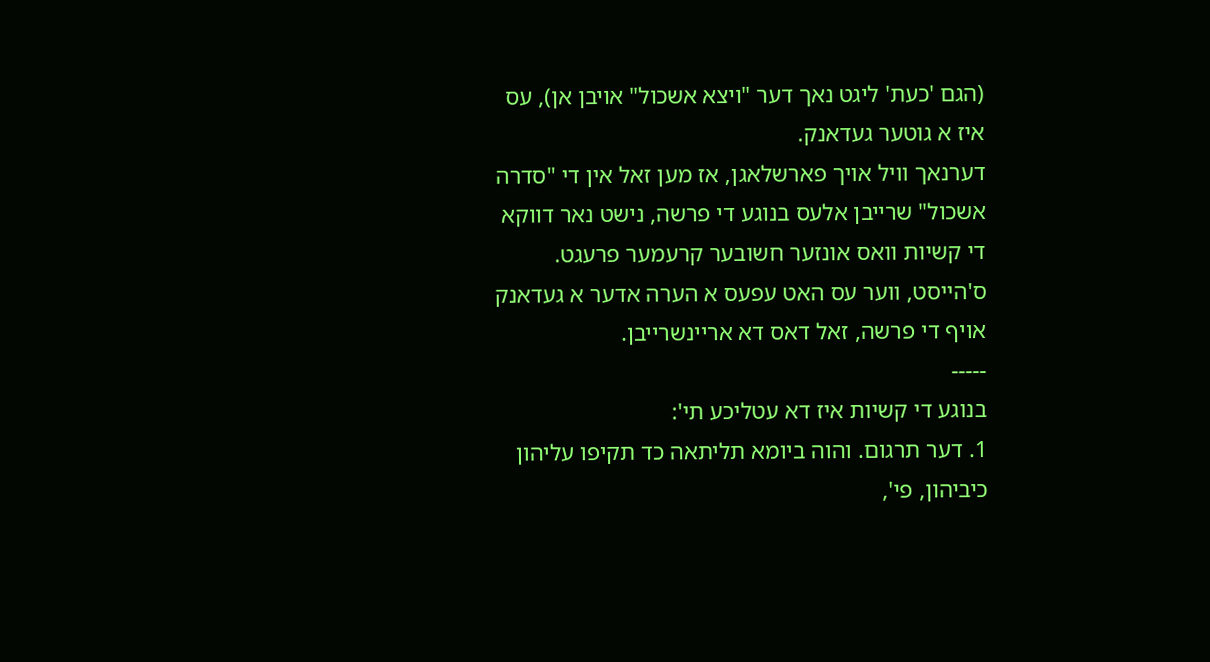(הגם 'כעת' ליגט נאך דער "ויצא אשכול" אויבן אן), עס איז א גוטער געדאנק.
דערנאך וויל אויך פארשלאגן, אז מען זאל אין די "סדרה אשכול" שרייבן אלעס בנוגע די פרשה, נישט נאר דווקא די קשיות וואס אונזער חשובער קרעמער פרעגט.
ס'הייסט, ווער עס האט עפעס א הערה אדער א געדאנק אויף די פרשה, זאל דאס דא אריינשרייבן.
-----
בנוגע די קשיות איז דא עטליכע תי':
1. דער תרגום. והוה ביומא תליתאה כד תקיפו עליהון כיביהון, פי',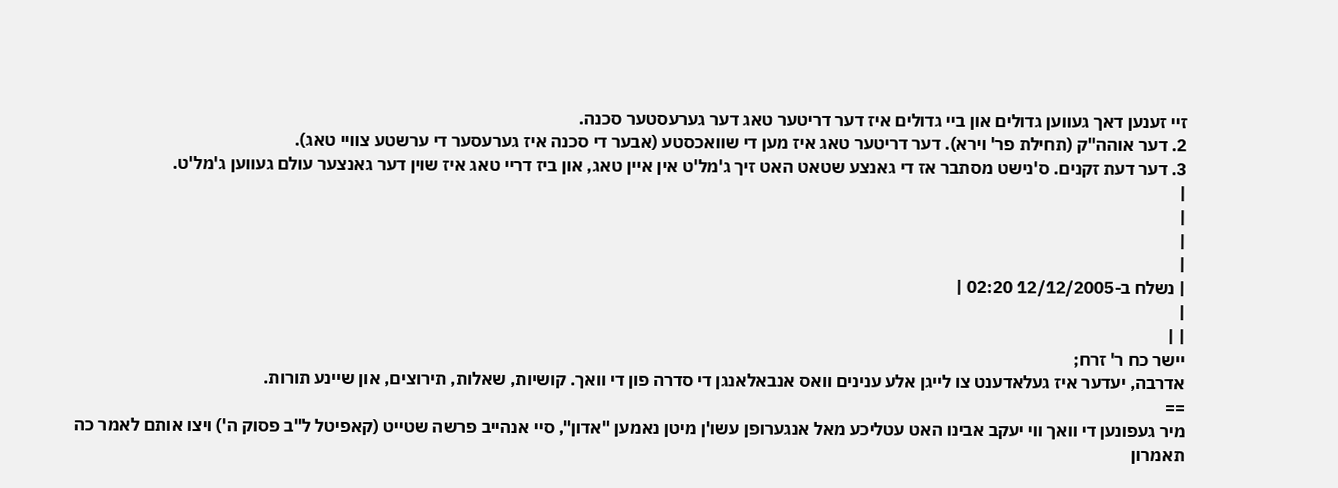זיי זענען דאך געווען גדולים און ביי גדולים איז דער דריטער טאג דער גערעסטער סכנה.
2. דער אוהה"ק (תחילת פר' וירא). דער דריטער טאג איז מען די שוואכסטע (אבער די סכנה איז גערעסער די ערשטע צוויי טאג).
3. דער דעת זקנים. ס'נישט מסתבר אז די גאנצע שטאט האט זיך ג'מל'ט אין איין טאג, און ביז דריי טאג איז שוין דער גאנצער עולם געווען ג'מל'ט.
|
|
|
|
| נשלח ב-12/12/2005 02:20 |
|
| |
יישר כח ר' זרח;
אדרבה, יעדער איז געלאדענט צו לייגן אלע ענינים וואס אנבאלאנגן די סדרה פון די וואך. קושיות, שאלות, תירוצים, און שיינע תורות.
==
מיר געפונען די וואך ווי יעקב אבינו האט עטליכע מאל אנגערופן עשו'ן מיטן נאמען "אדון", סיי אנהייב פרשה שטייט (קאפיטל ל"ב פסוק ה') ויצו אותם לאמר כה תאמרון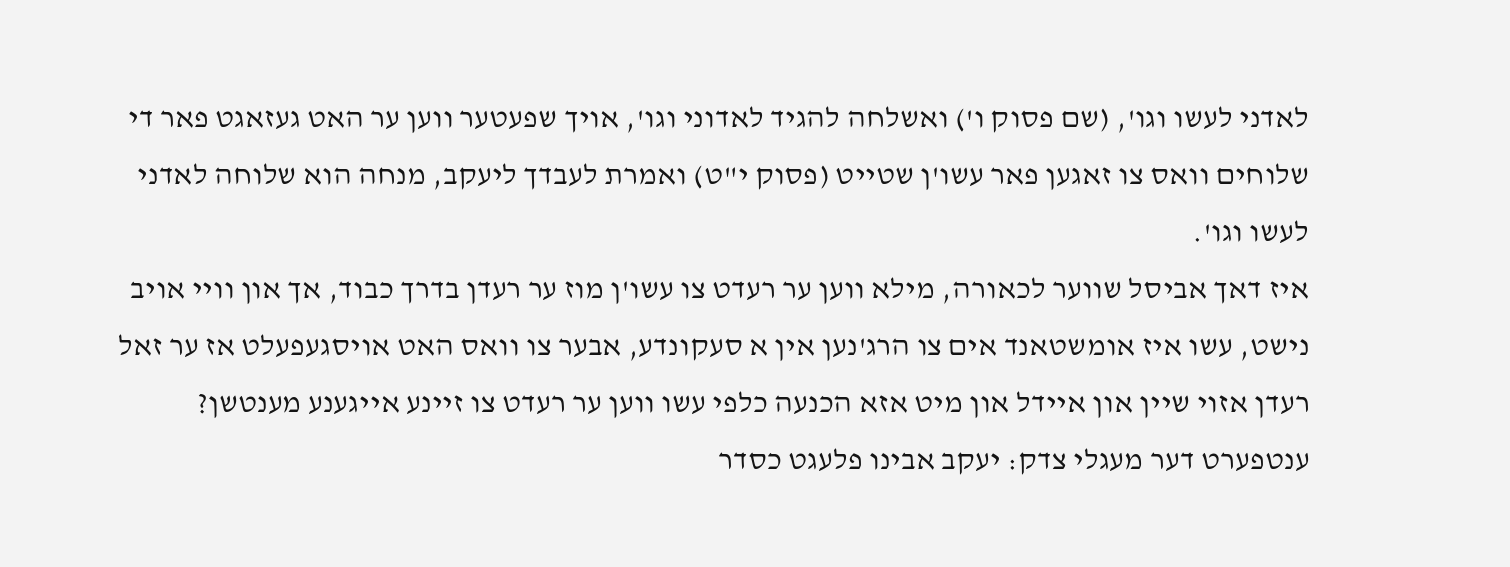לאדני לעשו וגו', (שם פסוק ו') ואשלחה להגיד לאדוני וגו', אויך שפעטער ווען ער האט געזאגט פאר די שלוחים וואס צו זאגען פאר עשו'ן שטייט (פסוק י"ט) ואמרת לעבדך ליעקב, מנחה הוא שלוחה לאדני לעשו וגו'.
איז דאך אביסל שווער לכאורה, מילא ווען ער רעדט צו עשו'ן מוז ער רעדן בדרך כבוד, אך און וויי אויב נישט, עשו איז אומשטאנד אים צו הרג'נען אין א סעקונדע, אבער צו וואס האט אויסגעפעלט אז ער זאל רעדן אזוי שיין און איידל און מיט אזא הכנעה כלפי עשו ווען ער רעדט צו זיינע אייגענע מענטשן?
ענטפערט דער מעגלי צדק: יעקב אבינו פלעגט כסדר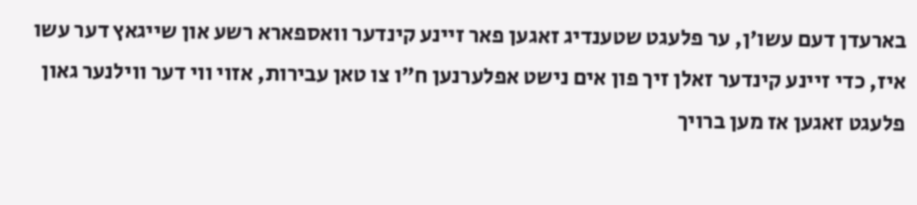בארעדן דעם עשו'ן, ער פלעגט שטענדיג זאגען פאר זיינע קינדער וואספארא רשע און שייגאץ דער עשו איז, כדי זיינע קינדער זאלן זיך פון אים נישט אפלערנען ח"ו צו טאן עבירות, אזוי ווי דער ווילנער גאון פלעגט זאגען אז מען ברויך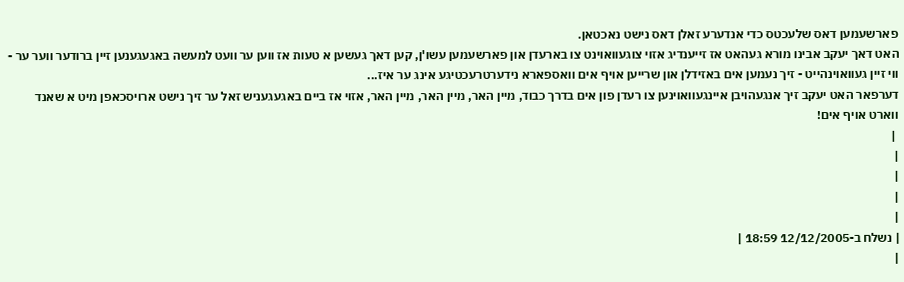פארשעמען דאס שלעכטס כדי אנדערע זאלן דאס נישט נאכטאן.
האט דאך יעקב אבינו מורא געהאט אז זייענדיג אזוי צוגעוואוינט צו בארעדן און פארשעמען עשו'ן, קען דאך געשען א טעות אז ווען ער וועט למעשה באגעגענען זיין ברודער ווער ער - ווי זיין געוואוינהייט - זיך נעמען אים באזידלן און שרייען אויף אים וואספארא נידערטרעכטיגע אינג ער איז...
דערפאר האט יעקב זיך אנגעהויבן איינגעוואוינען צו רעדן פון אים בדרך כבוד, מיין האר, מיין האר, מיין האר, אזוי אז ביים באגעגעניש זאל ער זיך נישט ארויסכאפן מיט א שאנד ווארט אויף אים!
 |
|
|
|
|
| נשלח ב-12/12/2005 18:59 |
|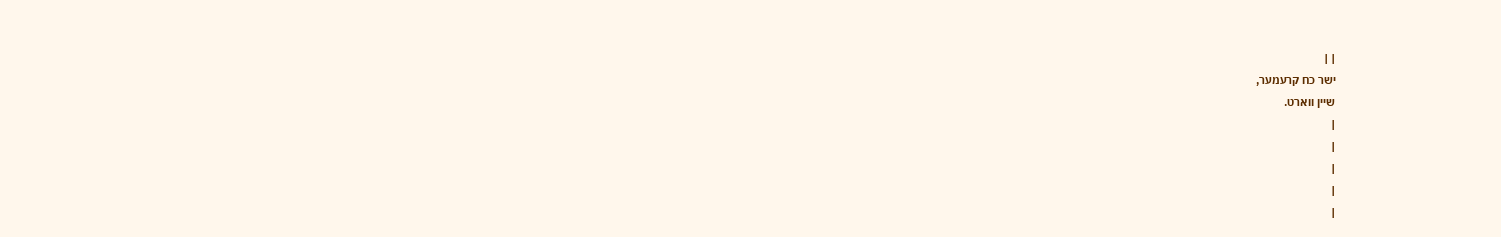| |
ישר כח קרעמער,
שיין ווארט.
|
|
|
|
|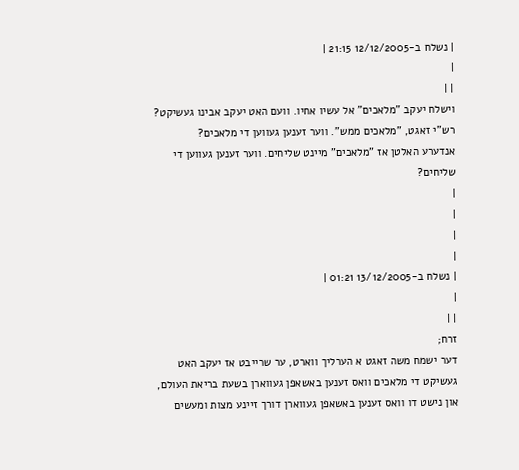| נשלח ב-12/12/2005 21:15 |
|
| |
וישלח יעקב "מלאכים" אל עשיו אחיו. וועם האט יעקב אבינו געשיקט?
רש"י זאגט, "מלאכים ממש". ווער זענען געווען די מלאכים?
אנדערע האלטן אז "מלאכים" מיינט שליחים. ווער זענען געווען די שליחים?
|
|
|
|
| נשלח ב-13/12/2005 01:21 |
|
| |
זרח;
דער ישמח משה זאגט א הערליך ווארט, ער שרייבט אז יעקב האט געשיקט די מלאכים וואס זענען באשאפן געווארן בשעת בריאת העולם, און נישט דו וואס זענען באשאפן געווארן דורך זיינע מצות ומעשים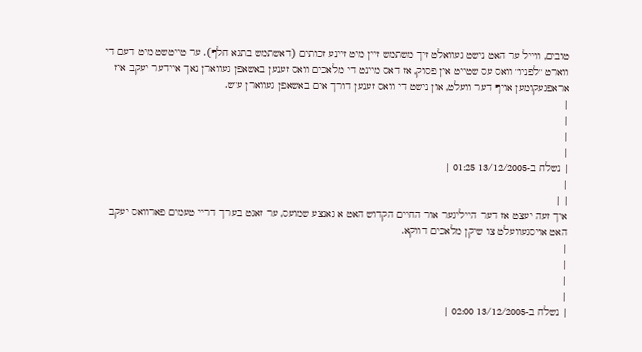טובים, ווייל ער האט נישט געוואלט זיך משתמש זיין מיט זיינע זכותים (דאשתמש בתגא חלף). ער טייטשט מיט דעם די ווארט "לפניו" וואס עס שטייט אין פסוק, אז דאס מיינט די מלאכים וואס זענען באשאפן געווארן נאך איידער יעקב איז אראפגעקומען אויף דער וועלט, און נישט די וואס זענען דורך אים באשאפן געווארן ע"ש.
|
|
|
|
| נשלח ב-13/12/2005 01:25 |
|
| |
איך זעה יעצט אז דער הייליגער אור החיים הקדוש האט א גאנצע שמועס, ער זאגט בערך דריי טעמים פארוואס יעקב האט אויסגעוועלט צו שיקן מלאכים דווקא.
|
|
|
|
| נשלח ב-13/12/2005 02:00 |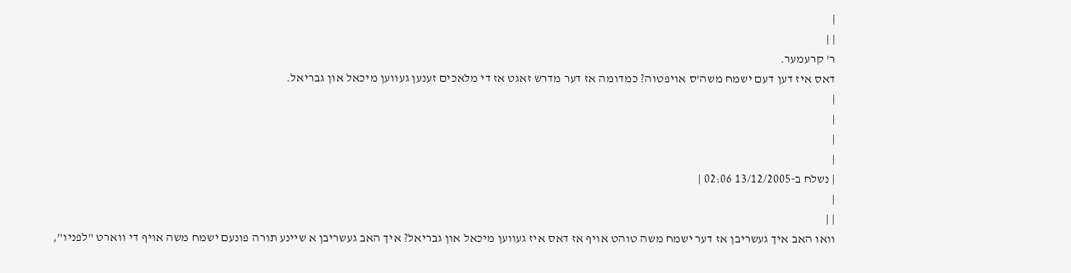|
| |
ר' קרעמער.
דאס איז דען דעם ישמח משה'ס אויפטוה? כמדומה אז דער מדרש זאגט אז די מלאכים זענען געווען מיכאל און גבריאל.
|
|
|
|
| נשלח ב-13/12/2005 02:06 |
|
| |
וואו האב איך געשריבן אז דער ישמח משה טוהט אויף אז דאס איז געווען מיכאל און גבריאל? איך האב געשריבן א שיינע תורה פונעם ישמח משה אויף די ווארט "לפניו",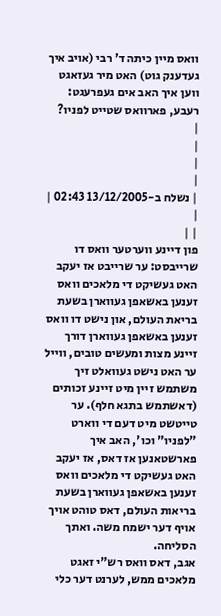וואס מיין כיתה ד' רבי (אויב איך געדענק גוט) האט מיר געזאגט ווען איך האב אים געפרעגט: רעבע, פארוואס שטייט לפניו?
|
|
|
|
| נשלח ב-13/12/2005 02:43 |
|
| |
פון דיינע ווערטער וואס דו שרייבסט: ער שרייבט אז יעקב האט געשיקט די מלאכים וואס זענען באשאפן געווארן בשעת בריאת העולם, און נישט דו וואס זענען באשאפן געווארן דורך זיינע מצות ומעשים טובים, ווייל ער האט נישט געוואלט זיך משתמש זיין מיט זיינע זכותים (דאשתמש בתגא חלף). ער טייטשט מיט דעם די ווארט "לפניו" וכו', האב איך פארשטאנען אז דאס, אז יעקב האט געשיקט די מלאכים וואס זענען באשאפן געווארן בשעת בריאות העולם, דאס טוהט אויך אויף דער ישמח משה. ואתך הסליחה.
אגב, דאס וואס רש"י זאגט מלאכים ממש, לערנט דער כלי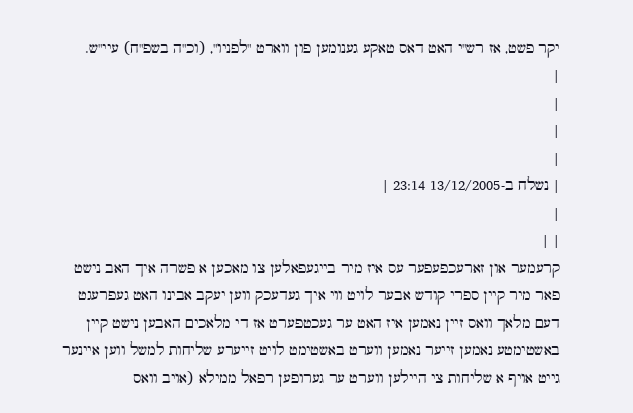יקר פשט, אז רש"י האט דאס טאקע גענומען פון ווארט "לפניו", (וכ"ה בשפ"ח) עיי"ש.
|
|
|
|
| נשלח ב-13/12/2005 23:14 |
|
| |
קרעמער און זארעכפעפער עס איז מיר בייגעפאלען צו מאכען א פשרה איך האב נישט פאר מיר קיין ספרי קודש אבער לויט ווי איך געדעכק ווען יעקב אבינו האט געפרעגט דעם מלאך וואס זיין נאמען איז האט ער געכטפערט אז די מלאכים האבען נישט קיין באשטימטע נאמען זייער נאמען ווערט באשטימט לויט זייערע שליחות למשל ווען איינער גייט אויף א שליחות צי היילען ווערט ער גערופען רפאל ממילא (אויב וואס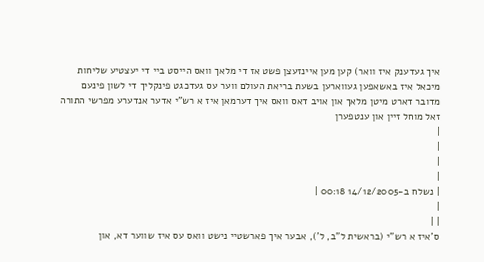איך געדענק איז וואר) קען מען איינזעצן פשט אז די מלאך וואס הייסט ביי די יעצטיע שליחות מיכאל איז באשאפען געווארען בשעת בריאת העולם ווער עס געדכגט פינקליך די לשון פינעם מדובר דארט מיטן מלאך און אויב דאס וואס איך דערמאן איז א רש"י אדער אנדערע מפרשי התורה זאל מוחל זיין און ענטפערן
|
|
|
|
| נשלח ב-14/12/2005 00:18 |
|
| |
ס'איז א רש"י (בראשית ל"ב, ל'), אבער איך פארשטיי נישט וואס עס איז שווער דא, און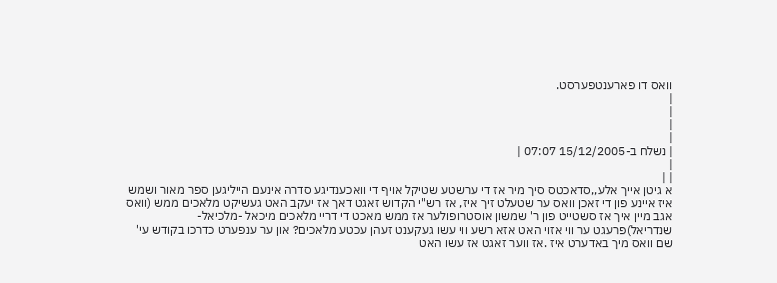וואס דו פארענטפערסט.
|
|
|
|
| נשלח ב-15/12/2005 07:07 |
|
| |
א גיטן אייך אלע,,סדאכטס סיך מיר אז די ערשטע שטיקל אויף די וואכענדיגע סדרה אינעם הייליגען ספר מאור ושמש
איז איינע פון די זאכן וואס ער שטעלט זיך איז, אז רש"י הקדוש זאגט דאך אז יעקב האט געשיקט מלאכים ממש (וואס אגב מיין איך אז סשטייט פון ר' שמשון אוסטרופולער אז ממש מאכט די דריי מלאכים מיכאל -מלכיאל-שנדריאל)פרעגט ער ווי אזוי האט אזא רשע ווי עשו געקענט זעהן עכטע מלאכים? און ער ענפערט כדרכו בקודש עי' שם וואס מיך באדערט איז .אז ווער זאגט אז עשו האט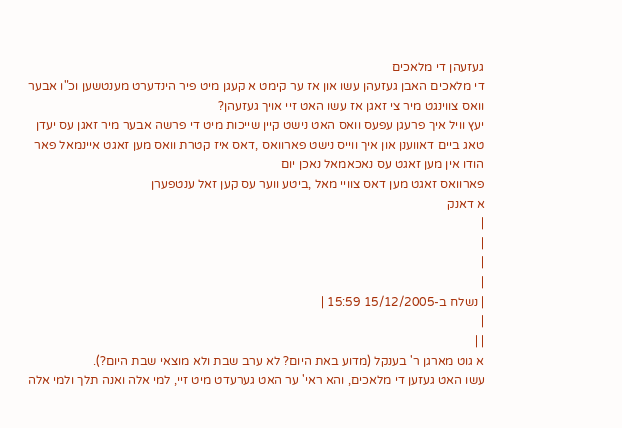געזעהן די מלאכים
די מלאכים האבן געזעהן עשו און אז ער קימט א קעגן מיט פיר הינדערט מענטשען וכ"ו אבער וואס צווינגט מיר צי זאגן אז עשו האט זיי אויך געזעהן?
יעץ וויל איך פרעגן עפעס וואס האט נישט קיין שייכות מיט די פרשה אבער מיר זאגן עס יעדן טאג ביים דאווענן און איך ווייס נישט פארוואס ,דאס איז קטרת וואס מען זאגט איינמאל פאר הודו אין מען זאגט עס נאכאמאל נאכן יום
פארוואס זאגט מען דאס צוויי מאל ,ביטע ווער עס קען זאל ענטפערן
א דאנק
|
|
|
|
| נשלח ב-15/12/2005 15:59 |
|
| |
א גוט מארגן ר' בענקל (מדוע באת היום? לא ערב שבת ולא מוצאי שבת היום?).
עשו האט געזען די מלאכים, והא ראי' ער האט גערעדט מיט זיי, למי אלה ואנה תלך ולמי אלה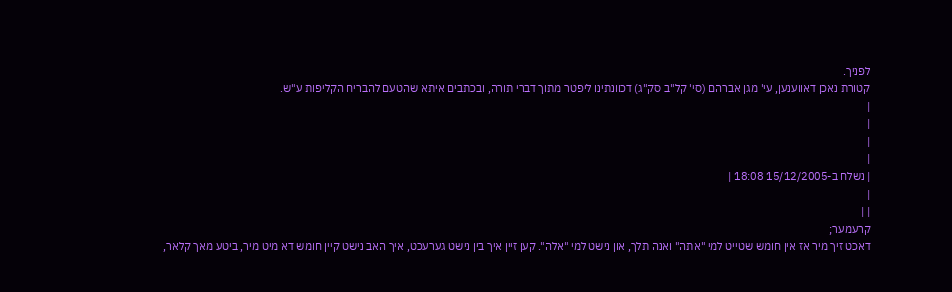לפניך.
קטורת נאכן דאווענען, עי' מגן אברהם (סי' קל"ב סק"ג) דכוונתינו ליפטר מתוך דברי תורה, ובכתבים איתא שהטעם להבריח הקליפות ע"ש.
|
|
|
|
| נשלח ב-15/12/2005 18:08 |
|
| |
קרעמער;
דאכט זיך מיר אז אין חומש שטייט למי "אתה" ואנה תלך, און נישט למי "אלה". קען זיין איך בין נישט גערעכט, איך האב נישט קיין חומש דא מיט מיר, ביטע מאך קלאר,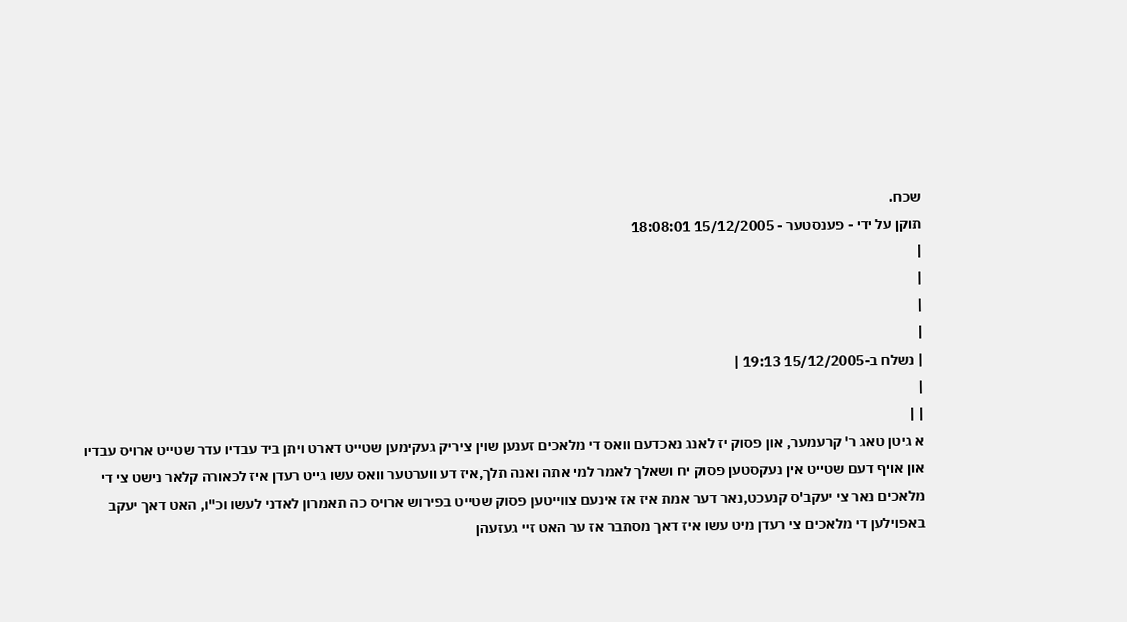שכח.
תוקן על ידי - פענסטער - 15/12/2005 18:08:01
|
|
|
|
| נשלח ב-15/12/2005 19:13 |
|
| |
א גיטן טאג ר' קרעמער, און פסוק יז לאנג נאכדעם וואס די מלאכים זענען שוין ציריק געקימען שטייט דארט ויתן ביד עבדיו עדר שטייט ארויס עבדיו און אויף דעם שטייט אין נעקסטען פסוק יח ושאלך לאמר למי אתה ואנה תלך,איז דע ווערטער וואס עשו גייט רעדן איז לכאורה קלאר נישט צי די מלאכים נאר צי יעקב'ס קנעכט,נאר דער אמת איז אז אינעם צווייטען פסוק שטייט בפירוש ארויס כה תאמרון לאדני לעשו וכ"ו, האט דאך יעקב באפוילען די מלאכים צי רעדן מיט עשו איז דאך מסתבר אז ער האט זיי געזעהן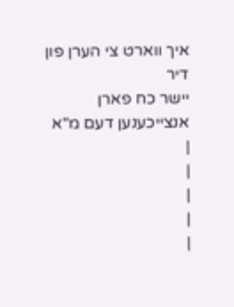איך ווארט צי הערן פון דיר
יישר כח פארן אנצייכענען דעם מ"א
|
|
|
|
|